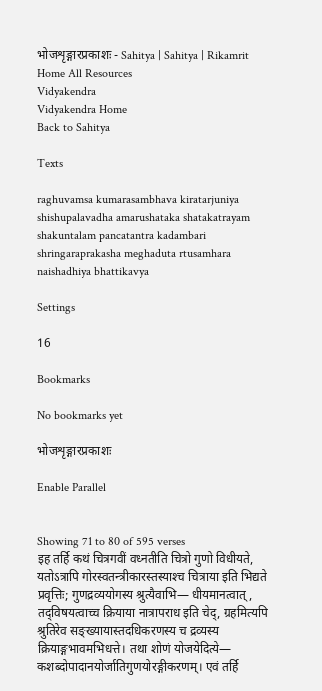भोजशृङ्गारप्रकाशः - Sahitya | Sahitya | Rikamrit
Home All Resources
Vidyakendra
Vidyakendra Home
Back to Sahitya

Texts

raghuvamsa kumarasambhava kiratarjuniya shishupalavadha amarushataka shatakatrayam shakuntalam pancatantra kadambari shringaraprakasha meghaduta rtusamhara naishadhiya bhattikavya

Settings

16

Bookmarks

No bookmarks yet

भोजशृङ्गारप्रकाशः

Enable Parallel


Showing 71 to 80 of 595 verses
इह तर्हि कथं चित्रगवीं वध्‍नतीति चित्रो गुणो विधीयते, यतोऽत्रापि गोरस्वतन्त्रीकारस्तस्याश्‍च चित्राया इति भिद्यते प्रवृत्तिः; गुणद्रव्ययोगस्य श्रुत्यैवाभि— धीयमानत्वात्, तद्‍‌विषयत्वाच्‍च क्रियाया नात्रापराध इति चेद्, ग्रहमित्यपि श्रुतिरेव सङ्ख्यायास्तदधिकरणस्य च द्रव्यस्य क्रियाङ्गभावमभिधत्ते। तथा शोणं योजयेदित्ये— कशब्दोपादानयोर्जातिगुणयोरङ्गीकरणम्। एवं तर्हि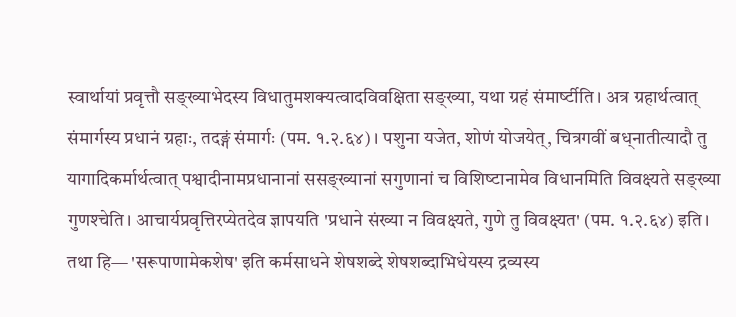स्वार्थायां प्रवृत्तौ सङ्ख्याभेदस्य विधातुमशक्यत्वादविवक्षिता सङ्ख्या, यथा ग्रहं संमार्ष्‍टीति। अत्र ग्रहार्थत्वात् संमार्गस्य प्रधानं ग्रहाः, तदङ्गं संमार्गः (पम. १.२.६४)। पशुना यजेत, शोणं योजयेत्, चित्रगवीं बध्‌नातीत्यादौ तु यागादिकर्मार्थत्वात् पश्वादीनामप्रधानानां ससङ्ख्यानां सगुणानां च विशिष्‍टानामेव विधानमिति विवक्ष्यते सङ्ख्या गुणश्‍चेति। आचार्यप्रवृत्तिरप्येतदेव ज्ञापयति 'प्रधाने संख्या न विवक्ष्यते, गुणे तु विवक्ष्यत' (पम. १.२.६४) इति। तथा हि— 'सरूपाणामेकशेष' इति कर्मसाधने शेषशब्दे शेषशब्दाभिधेयस्य द्रव्यस्य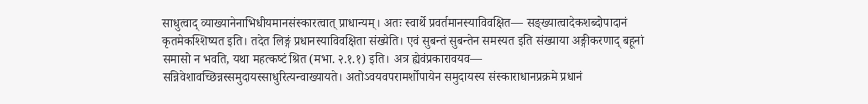साधुत्वाद् व्याख्यानेनाभिधीयमानसंस्कारत्वात् प्राधान्यम्। अतः स्वार्थे प्रवर्तमानस्याविवक्षित— सङ्ख्यात्वादेकशब्दोपादानं कृतमेकश्शिष्यत इति। तदेत लिङ्गं प्रधानस्याविवक्षिता संख्येति। एवं सुबन्तं सुबन्तेन समस्यत इति संख्याया अङ्गीकरणाद् बहूनां समासो न भवति, यथा महत्कष्‍टं श्रित (मभा. २.१.१) इति। अत्र ह्येवंप्रकारावयव— सन्निवेशावच्छिन्नस्समुदायस्साधुरित्यन्वाख्यायते। अतोऽवयवपरामर्शोपायेन समुदायस्य संस्काराधानप्रक्रमे प्रधानं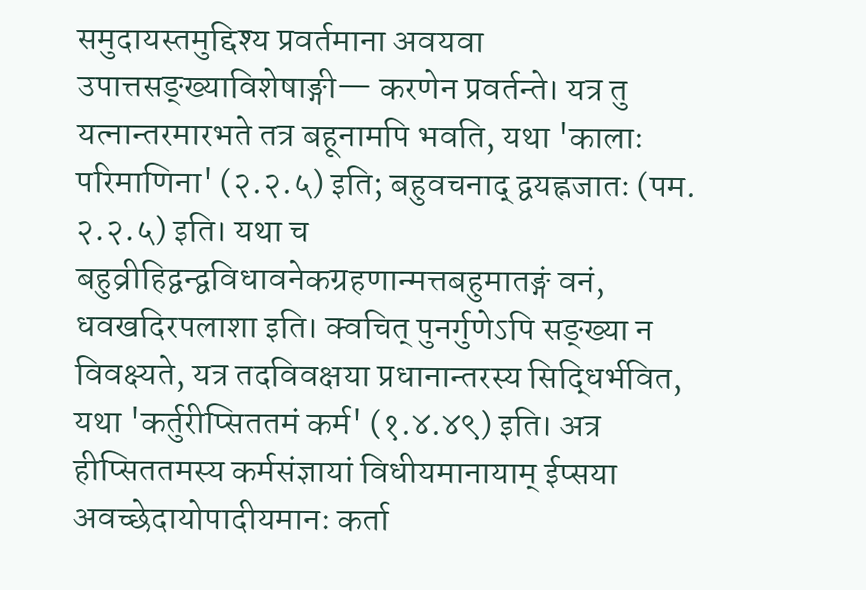समुदायस्तमुद्दिश्य प्रवर्तमाना अवयवा उपात्तसङ्ख्याविशेषाङ्गी— करणेन प्रवर्तन्ते। यत्र तु यत्‍नान्तरमारभते तत्र बहूनामपि भवति, यथा 'कालाः परिमाणिना' (२.२.५) इति; बहुवचनाद् द्व‍यह्नजातः (पम. २.२.५) इति। यथा च बहुव्रीहिद्वन्द्वविधावनेकग्रहणान्मत्तबहुमातङ्गं वनं, धवखदिरपलाशा इति। क्‍वचित् पुनर्गुणेऽपि सङ्ख्या न विवक्ष्यते, यत्र तदविवक्षया प्रधानान्तरस्य सिद्धिर्भवित, यथा 'कर्तुरीप्सिततमं कर्म' (१.४.४९) इति। अत्र हीप्सिततमस्य कर्मसंज्ञायां विधीयमानायाम् ईप्सया अवच्छेदायोपादीयमानः कर्ता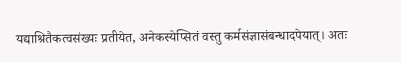यद्याश्रितैकत्वसंख्यः प्रतीयेत, अनेकस्येप्सितं वस्तु कर्मसंज्ञासंबन्धादपेयात्। अतः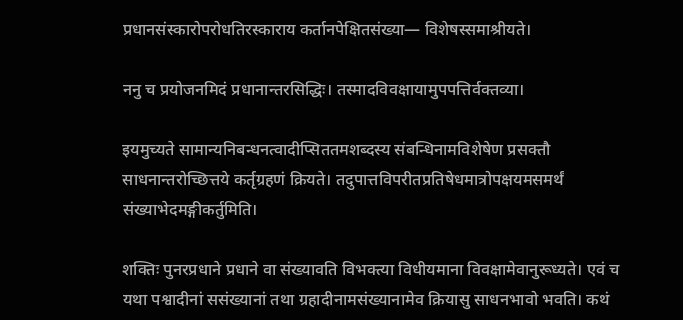प्रधानसंस्कारोपरोधतिरस्काराय कर्तानपेक्षितसंख्या— विशेषस्समाश्रीयते।

ननु च प्रयोजनमिदं प्रधानान्तरसिद्धिः। तस्मादविवक्षायामुपपत्तिर्वक्तव्या।

इयमुच्यते सामान्यनिबन्धनत्वादीप्सिततमशब्दस्य संबन्धिनामविशेषेण प्रसक्तौ साधनान्तरोच्छित्तये कर्तृग्रहणं क्रियते। तदुपात्तविपरीतप्रतिषेधमात्रोपक्षयमसमर्थं संख्याभेदमङ्गीकर्तुमिति।

शक्तिः पुनरप्रधाने प्रधाने वा संख्यावति विभक्त्या विधीयमाना विवक्षामेवानुरूध्यते। एवं च यथा पश्वादीनां ससंख्यानां तथा ग्रहादीनामसंख्यानामेव क्रियासु साधनभावो भवति। कथं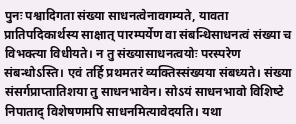पुनः पश्वादिगता संख्या साधनत्वेनावगम्यते, यावता प्रातिपदिकार्थस्य साक्षात् पारम्पर्येण वा संबन्धिसाधनत्वं संख्या च विभक्त्या विधीयते। न तु संख्यासाधनत्वयोः परस्परेण संबन्धोऽस्ति। एवं तर्हि प्रथमतरं व्यक्तिस्संख्यया संबध्यते। संख्या संसर्गप्राप्‍तातिशया तु साधनभावेन। सोऽयं साधनभावो विशिष्‍टे निपाताद् विशेषणमपि साधनमित्यावेदयति। यथा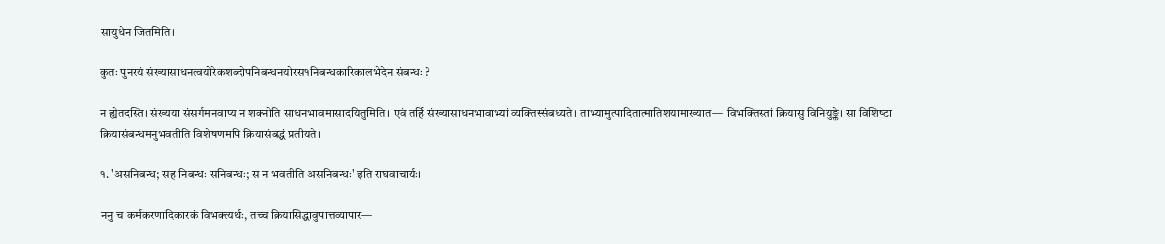सायुधेन जितमिति।

कुतः पुनरयं संख्यासाधनत्वयोरेकशब्दोपनिबन्धनयोरस१निबन्धकारिकालभेदेन संबन्धः ?

न ह्येतदस्ति। संख्यया संसर्गमनवाप्य न शक्‍नोति साधनभावमासादयितुमिति। एवं तर्हि संख्यासाधनभावाभ्यां व्यक्तिस्संबध्यते। ताभ्यामुत्पादितात्मातिशयामाख्यात— विभक्तिस्तां क्रियासु विनियुङ्क्ते। सा विशिष्‍टा क्रियासंबन्धमनुभवतीति विशेषणमपि क्रियासंबद्धं प्रतीयते।

१. 'असनिबन्ध; सह निबन्धः सनिबन्धः; स न भवतीति असनिबन्धः' इति राघवाचार्यः।

ननु च कर्मकरणादिकारकं विभक्‍त्यर्थः, तच्‍च क्रियासिद्धावुपात्तव्यापार—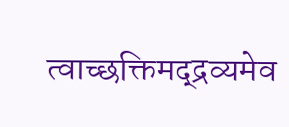त्वाच्छक्तिमद्‌द्रव्यमेव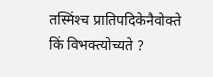तस्मिंश्‍च प्रातिपदिकेनैवोक्ते किं विभक्‍त्योच्यते ?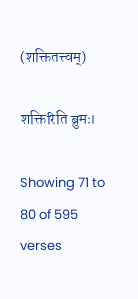(शक्तितत्त्वम्)

शक्तिरिति ब्रुमः।

Showing 71 to 80 of 595 verses